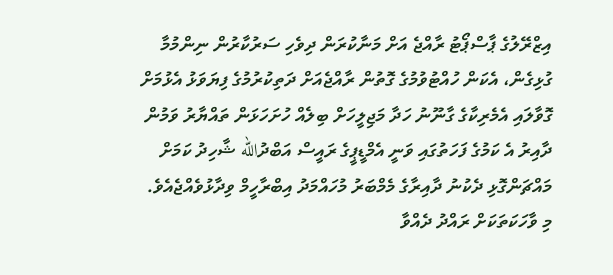އިޒްރޭލުގެ ޕާސްޕޯޓު ރާއްޖެ އަށް މަނާކުރަން ދިވެހި ސަރުކާރުން ނިންމުމާ ގުޅިގެން، އެކަން ހުއްޓުވުމުގެ ގޮތުން ރާއްޖެއަށް ދަތިކުރުމުގެ ފިޔަވަޅު އެޅުމަށް ގޮވާލައި އެމެރިކާގެ ގާނޫނު ހަދާ މަޖިލީހަށް ބިލެއް ހުށަހަޅަން ތައްޔާރު ވަމުން ދާއިރު އެ ކަމުގެ ފަހަތުގައި ވަނީ އެމްޑީޕީގެ ރައީސް އަބްދުالله ޝާހިދު ކަމަށް މައްޗަންގޮޅި ދެކުނު ދާއިރާގެ މެމްބަރު މުހައްމަދު އިބްރާހީމް ވިދާޅުވެއްޖެއެވެ.
މި ވާހަކަތަކަށް ރައްދު ދެއްވާ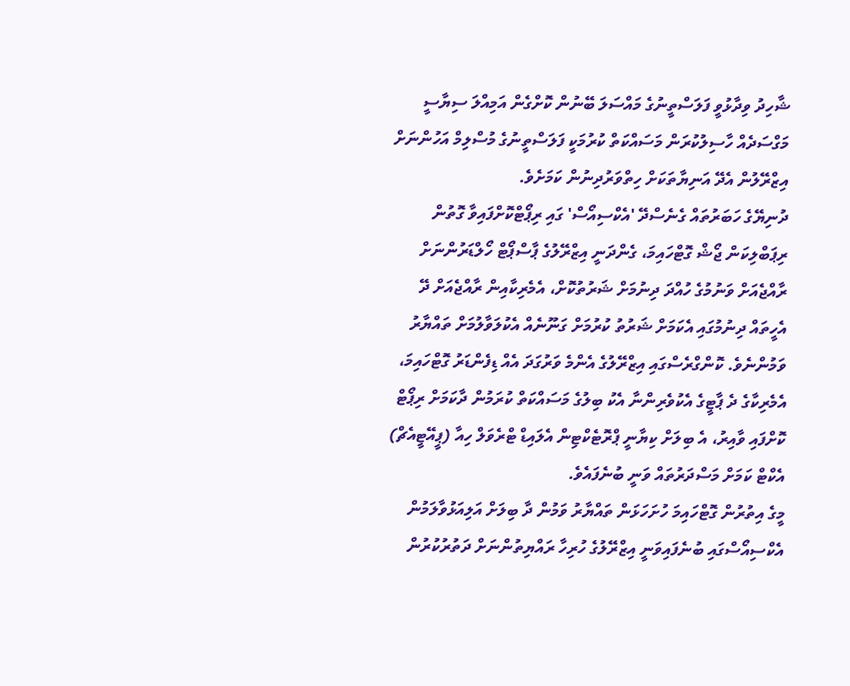ޝާހިދު ވިދާޅުވީ ފަލަސްތީނުގެ މައްސަލަ ބޭނުން ކޮށްގެން އަމިއްލަ ސިޔާސީ މަގްސަދެއް ހާސިލުކުރަން މަސައްކަތް ކުރުމަކީ ފަލަސްތީނުގެ މުސްލިމް އަހުންނަށް އިޒްރޭލުން އެދޭ އަނިޔާތަކަށް ހިތްވަރުދިނުން ކަމަށެވެ.
ދުނިޔޭގެ ހަބަރުތައް ގެނެސްދޭ 'އެކްސިއޯސް' ގައި ރިޕޯޓްކޮށްފައިވާ ގޮތުން ރިޕަބްލިކަން ޖޯޝް ގޮޓްހައިމަ، ގެންދަނީ އިޒްރޭލުގެ ޕާސްޕޯޓް ހޯލްޑަރުންނަށް ރާއްޖެއަށް ވަނުމުގެ ހުއްދަ ދިނުމަށް ޝަރުތުކޮށް، އެމެރިކާއިން ރާއްޖެއަށް ދޭ އެހީތައް ދިނުމުގައި އެކަމަށް ޝަރުތު ކުރުމަށް ގަނޫނެއް އެކުލަވާލުމަށް ތައްޔާރު ވަމުންނެވެ. ކޮންގްރެސްގައި އިޒްރޭލުގެ އެންމެ ވަރުގަދަ އެއް ޑިފެންޑަރު ގޮޓްހައިމަ، އެމެރިކާގެ ދެ ޕާޓީގެ އެކުވެރިންނާ އެކު ބިލުގެ މަސައްކަތް ކުރަމުން ދާކަމަށް ރިޕޯޓް ކޮށްފައި ވާއިރު، އެ ބިލަށް ކިޔާނީ ޕްރޮޓެކްޓިން އެލައިޑް ޓްރެވަލް ހިއާ (ޕީއޭޓީއެޗް) އެކްޓް ކަމަށް މަސްދަރުތައް ވަނީ ބުނެފައެވެ.
މީގެ އިތުރުން ގޮޓްހައިމަ ހުށަހަޅަން ތައްޔާރު ވަމުން ދާ ބިލަށް އަލިއަޅުވާލަމުން އެކްސިއޯސްގައި ބުނެފައިވަނީ އިޒްރޭލުގެ ހުރިހާ ރައްޔިތުންނަށް ދަތުރުކުރުން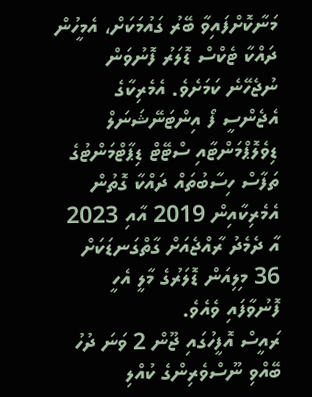މަނާކޮށްފައިވާ ބޭރު ގައުމަކަށް، އެމީހުން ދައްކާ ޓެކްސް ޑޮލަރު ފޮނުވަން ނުޖެހޭނެ ކަމަށެވެ. އެމެރިކާގެ އެޖެންސީ ފޯ އިންޓަނޭޝަނަލް ޑިވެލޮޕްމަންޓާއި ސްޓޭޓް ޑިޕާޓްމަންޓުގެ ތަފާސް ހިސާބުތައް ދައްކާ ގޮތުން އެމެރިކާއިން 2019 އާއި 2023 އާ ދެމެދު ރާއްޖެއަށް ގާތްގަނޑަކަށް 36 މިލިއަން ޑޮލަރުގެ މާލީ އެހީ ފޮނުވާފައި ވެއެވެ.
ރައީސް އޮފީހުގައި ޖޫން 2 ވަނަ ދުހު ބޭއްވި ނޫސްވެރިންގެ ކުއްލި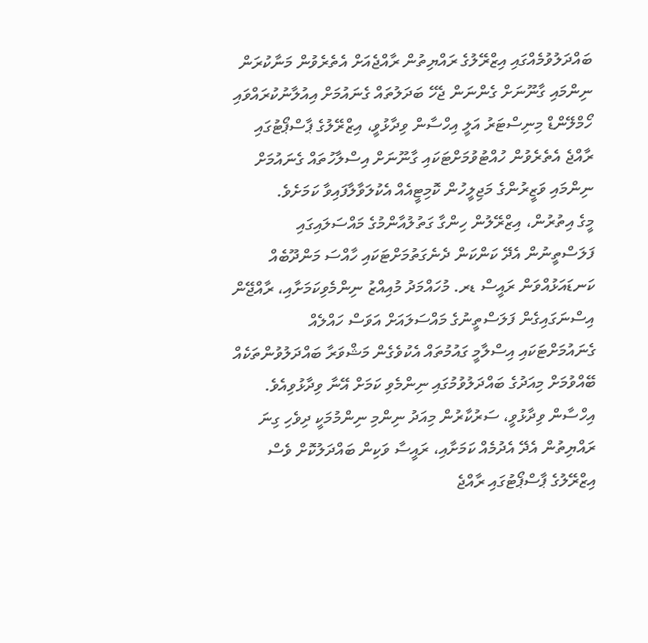ބައްދަލުވުމެއްގައި އިޒްރޭލުގެ ރައްޔިތުން ރާއްޖެއަށް އެތެރެވުން މަނާކުރަން ނިންމައި ގާނޫނަށް ގެންނަން ޖެހޭ ބަދަލުތައް ގެނައުމަށް އިއުލާނުކުރައްވައި ހޯމްލޭންޑް މިނިސްޓަރު އަލީ އިހްސާން ވިދާޅުވީ، އިޒްރޭލުގެ ޕާސްޕޯޓުގައި ރާއްޖެ އެތެރެވުން ހުއްޓުވުމަށްޓަކައި ގާނޫނަށް އިސްލާހުތައް ގެނައުމަށް ނިންމައި ވަޒީރުންގެ މަޖިލީހުން ކޮމިޓީއެއް އެކުލަވާލާފައިވާ ކަމަށެވެ.
މީގެ އިތުރުން، އިޒްރޭލުން ހިންގާ ގަތުލުއާންމުގެ މައްސަލައިގައި ފަލަސްތީނުން އެދޭ ކަންކަން ދެނެގަތުމަށްޓަކައި ހާއްސަ މަންދޫބެއް ކަނޑައަޅުއްވަން ރައީސް ޑރ. މުހައްމަދު މުއިއްޒު ނިންމެވިކަމަށާއި، ރާއްޖޭން އިސްނަގައިގެން ފަލަސްތީނުގެ މައްސަލައަށް އަވަސް ހައްލެއް ގެނައުމަށްޓަކައި އިސްލާމީ ގައުމުތައް އެކުވެގެން މަޝްވަރާ ބައްދަލުވުންތަކެއް ބޭއްވުމަށް މިއަދުގެ ބައްދަލުވުމުގައި ނިންމެވި ކަމަށް އޭނާ ވިދާޅުވިއެވެ.
އިހްސާން ވިދާޅުވީ، ސަރުކާރުން މިއަދު ނިންމި ނިންމުމަކީ ދިވެހި ގިނަ ރައްޔިތުން އެދޭ އެދުމެއް ކަމަށާއި، ރައީސާ ވަކިން ބައްދަލުކޮށް ވެސް އިޒްރޭލުގެ ޕާސްޕޯޓުގައި ރާއްޖެ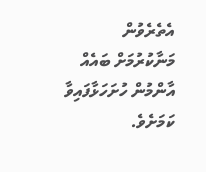އެތެރެވުން މަނާކުރުމަށް ބައެއް އާންމުން ހުށަހަޅާފައިވާ ކަމަށެވެ.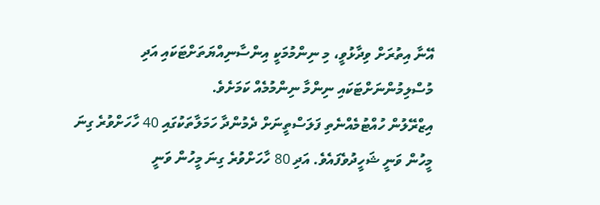އޭނާ އިތުރަށް ވިދާޅުވީ، މި ނިންމުމަކީ އިންސާނިއްޔަތަށްޓަކައި އަދި މުސްލިމުންނަށްޓަކައި ނިންމާ ނިންމުމެއް ކަމަށެވެ.
އިޒްރޭލުން ހުއްޓުމެއްނެތި ފަލަސްތީނަށް ދެމުންދާ ހަމަލާތަކުގައި 40 ހާހަށްވުރެ ގިނަ މީހުން ވަނީ ޝަހީދުވެފައެވެ. އަދި 80 ހާހަށްވުރެ ގިނަ މީހުން ވަނީ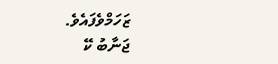ޒަހަމްވެފައެވެ.
ޖަނާބު ކޭ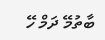ބާތުމޭ ދަމް ހޭ